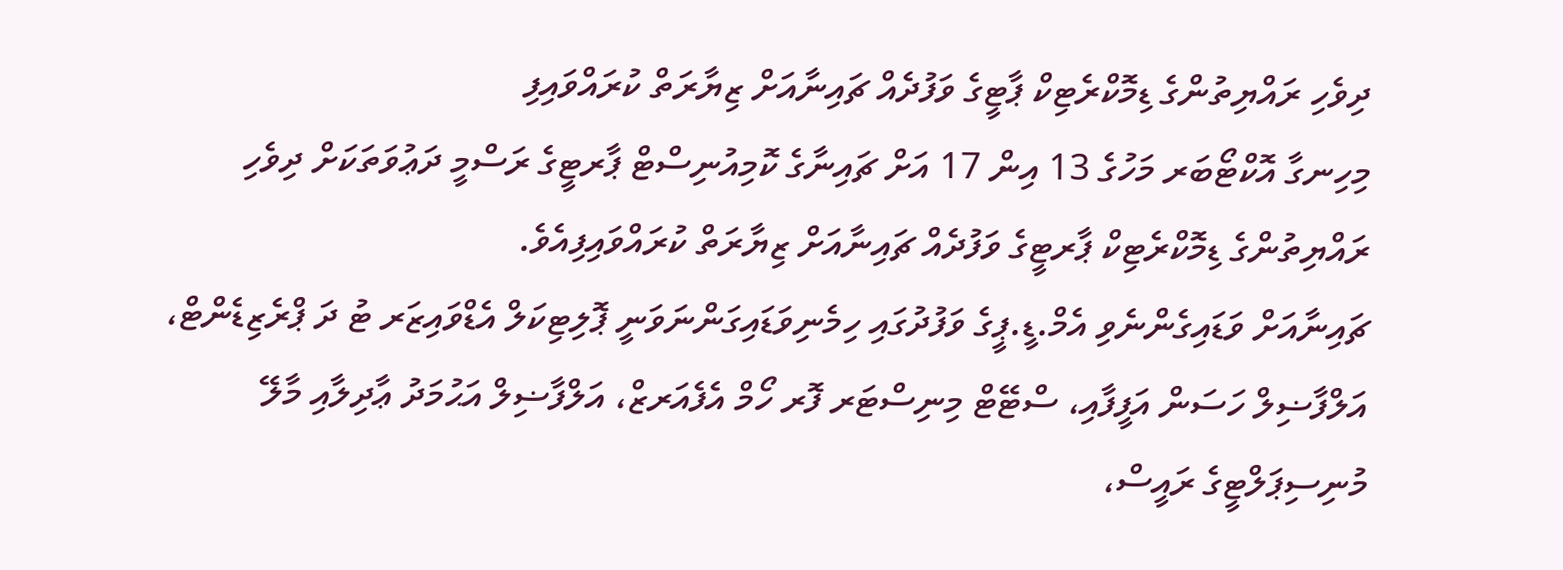ދިވެހި ރައްޔިތުންގެ ޑިމޮކްރެޓިކް ޕާޓީގެ ވަފުދެއް ޗައިނާއަށް ޒިޔާރަތް ކުރައްވައިފި
މިހިނގާ އޮކްޓޯބަރ މަހުގެ 13 އިން 17 އަށް ޗައިނާގެ ކޮމިއުނިސްޓް ޕާރޓީގެ ރަސްމީ ދަޢުވަތަކަށް ދިވެހި ރައްޔިތުންގެ ޑިމޮކްރެޓިކް ޕާރޓީގެ ވަފުދެއް ޗައިނާއަށް ޒިޔާރަތް ކުރައްވައިފިއެވެ.
ޗައިނާއަށް ވަޑައިގެންނެވި އެމް.ޑީ.ޕީގެ ވަފުދުގައި ހިމެނިވަޑައިގަންނަވަނީ ޕޮލިޓިކަލް އެޑްވައިޒަރ ޓު ދަ ޕްރެޒިޑެންޓް، އަލްފާޟިލް ހަސަން އަފީފާއި، ސްޓޭޓް މިނިސްޓަރ ފޮރ ހޯމް އެފެއަރޒް، އަލްފާޟިލް އަޙުމަދު ޢާދިލާއި މާލޭ މުނިސިޕަލްޓީގެ ރައީސް،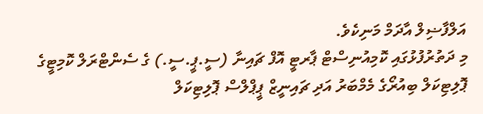އަލްފާޟިލް އާދަމް މަނިކެވެ.
މި ދަތުރުފުޅުގައި ކޮމިއުނިސްޓް ޕާރޓީ އޮފް ޗައިނާ (ސީ.ޕީ.ސީ.) ގެ ސެންޓްރަލް ކޮމިޓީގެ ޕޮލިޓިކަލް ބިއުރޯގެ މެމްބަރު އަދި ޗައިނީޒް ޕީޕްލްސް ޕޮލިޓިކަލް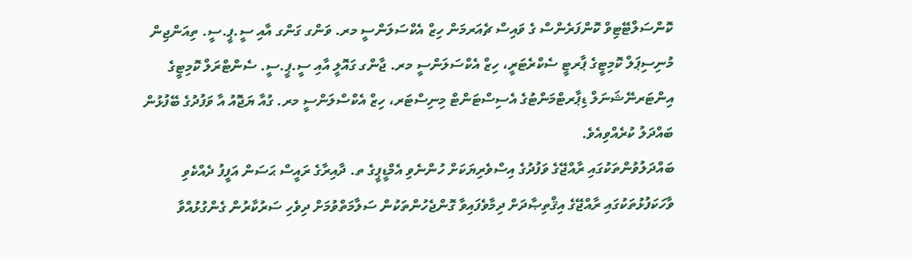ކޮންސަލްޓޭޓިވް ކޮންފަރެންސް ގެ ވައިސް ޗެއަރމަން ހިޒް އެކްސަލަންސީ މރ. ވަންގ ގަންގ އާއި ސީ.ޕީ.ސީ. ތިއަންޖިން މުނިސިޕަލް ކޮމިޓީގެ ޕާރޓީ ސެކްރެޓަރީ، ހިޒް އެކްސަލަންސީ މރ. ޖާންގ ގައޮލީ އާއި ސީ.ޕީ.ސީ. ސެންޓްރަލް ކޮމިޓީގެ އިންޓަރނޭޝަނަލް ޑިޕާރޓްމަންޓުގެ އެސިސްޓަންޓް މިނިސްޓަރ، ހިޒް އެކްސްލަންސީ މރ. ގުއާ ޔަޖޮއު އާ ވަފުދުގެ ބޭފުޅުން ބައްދަލު ކުރެއްވިއެވެ.
ބައްދަލުވުންތަކުގައި ރާއްޖޭގެ ވަފުދުގެ އިސްވެރިޔަކަށް ހުންނެވި އެމްޑީޕީގެ ތ. ދާއިރާގެ ރައީސް ޙަސަން އަފީފު ދެއްކެވި ވާހަކަފުޅުތަކުގައި ރާއްޖޭގެ އިޤްތިޞާދަށް ދިމާވެފައިވާ ގޮންޖެހުންތަކުން ސަލާމަތްވުމަށް ދިވެހި ސަރުކާރުން ގެންގުޅުއްވާ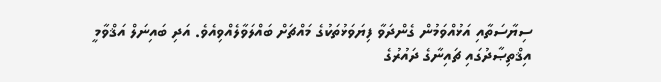ސިޔާސަތާއި އަޅުއްވަމުން ގެންދަވާ ފިޔަވަޅުތަކުގެ މައްޗަށް ބައްލަވާލެއްވިއެވެ. އަދި ބައިނަލް އަޤްވާމީ އިޤްތިޞާދުގައި ޗައިނާގެ ދައުރުގެ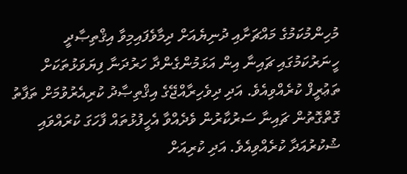މުހިންމުކަމުގެ މައްޗަށާއި ދުނިޔެއަށް ދިމާވެފައިމިވާ އިޤްތިޞާދީ ހީނަރުކަމުގައި ޗައިނާ އިން އަޅަމުންގެންދާ ހަރުދަނާ ފިޔަވަޅުތަކަށް ތަޢުރީފް ކުރެއްވިއެވެ. އަދި ދިވެހިރާއްޖޭގެ އިޤްތިޞާދު ކުރިއެރުވުމަށް ތަފާތު ގޮތްގޮތުން ޗައިނާ ސަރުކާރުން ވެދެއްވާ އެހީފުޅުތައް ފާހަގަ ކުރައްވައި ޝުކުރުއަދާ ކުރެއްވިއެވެ. އަދި ކުރިއަށް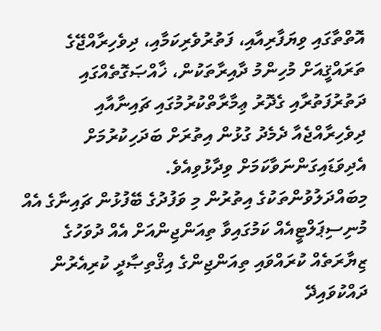އޮތްތާގައި ވިޔަފާރިއާއި، ފަތުރުވެރިކަމާއި، ދިވެހިރާއްޖޭގެ ތަރައްޤީއަށް މުހިންމު ދާއިރާތަކުން، ޚާއްޞަގޮތެއްގައި ދަތުރުފަތުރާއި ގެދޮރު ޢިމާރާތްކުރުމުގައި ޗައިނާއާއި ދިވެހިރާއްޖެއާ ދެމެދު ގުޅުން އިތުރަށް ބަދަހިކުރުމަށް އެދިވަޑައިގަންނަވާކަމަށް ވިދާޅުވިއެވެ.
މިބައްދަލުވުންތަކުގެ އިތުރުން މި ވަފުދުގެ ބޭފުޅުން ޗައިނާގެ އެއް މުނިސިޕަލްޓީއެއް ކަމުގައިވާ ތިއަންޖިންއަށް އެއް ދުވަހުގެ ޒިޔާރަތެއް ކުރައްވައި ތިއަންޖިންގެ އިޤްތިޞާދީ ކުރިއެރުން ދައްކުވައިދޭ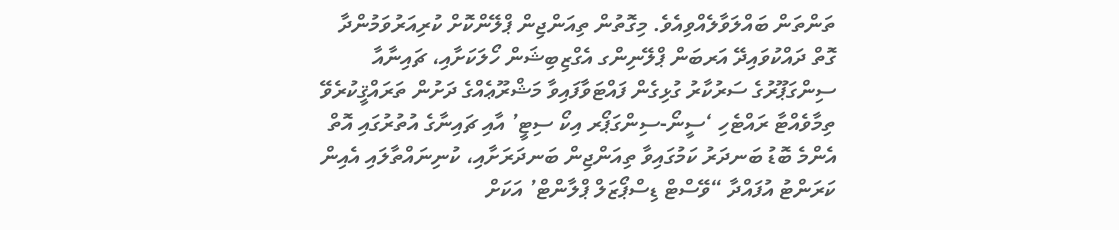ތަންތަން ބައްލަވާލެއްވިއެވެ. މިގޮތުން ތިއަންޖިން ޕްލޭންކޮށް ކުރިއަރުވަމުންދާ ގޮތް ދައްކުވައިދޭ އަރބަން ޕްލޭނިންގ އެގްޒިބިޝަން ހޯލަކަށާއި، ޗައިނާއާ ސިންގަޕޫރުގެ ސަރުކާރު ގުޅިގެން ފައްޓަވާފައިވާ މަޝްރޫޢެއްގެ ދަށުން ތަރައްޤީކުރެވޭ ތިމާވެއްޓާ ރައްޓެހި ‘ސީނޯ-ސިންގަޕޯރ އިކޯ ސިޓީ’ އާއި ޗައިނާގެ އުތުރުގައި އޮތް އެންމެ ބޮޑު ބަނދަރު ކަމުގައިވާ ތިއަންޖިން ބަނދަރަށާއި، ކުނިނައްތާލައި އެއިން ކަރަންޓު އުފައްދާ “ވޭސްޓް ޑިސްޕޯޒަލް ޕްލާންޓް’ އަކަށް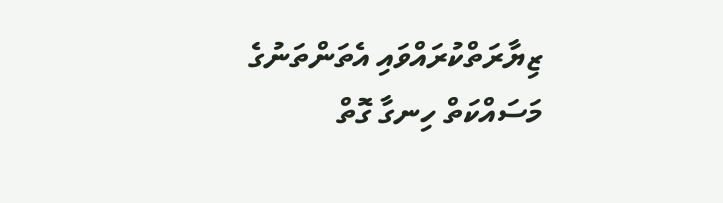ޒިޔާރަތްކުރައްވައި އެތަންތަނުގެ މަސައްކަތް ހިނގާ ގޮތް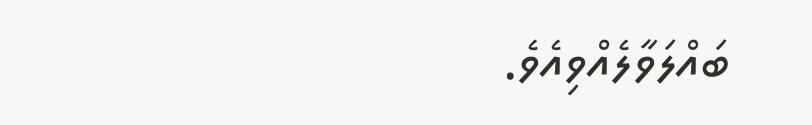ބައްލަވާލެއްވިއެވެ.